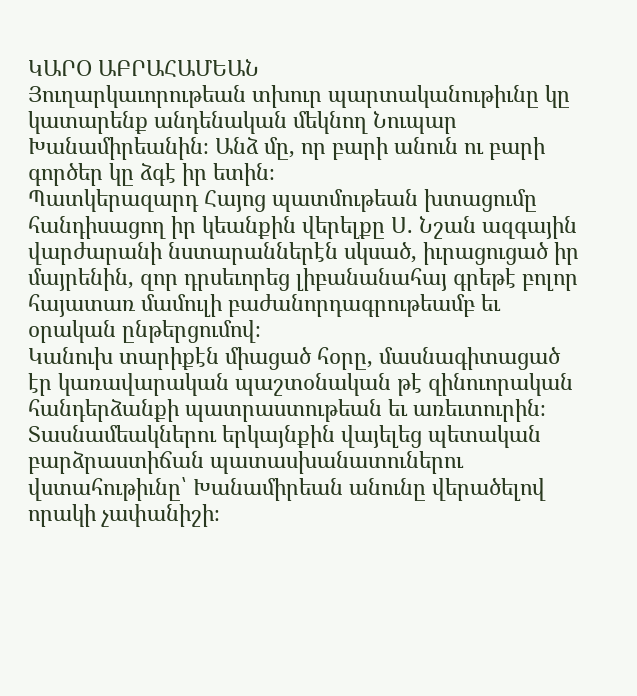ԿԱՐՕ ԱԲՐԱՀԱՄԵԱՆ
Յուղարկաւորութեան տխուր պարտականութիւնը կը կատարենք անդենական մեկնող Նուպար Խանամիրեանին։ Անձ մը‚ որ բարի անուն ու բարի գործեր կը ձգէ իր ետին։
Պատկերազարդ Հայոց պատմութեան խտացումը հանդիսացող իր կեանքին վերելքը Ս. Նշան ազգային վարժարանի նստարաններէն սկսած‚ իւրացուցած իր մայրենին‚ զոր դրսեւորեց լիբանանահայ գրեթէ բոլոր հայատառ մամուլի բաժանորդագրութեամբ եւ օրական ընթերցումով։
Կանուխ տարիքէն միացած հօրը‚ մասնագիտացած էր կառավարական պաշտօնական թէ զինուորական հանդերձանքի պատրաստութեան եւ առեւտուրին։ Տասնամեակներու երկայնքին վայելեց պետական բարձրաստիճան պատասխանատուներու վստահութիւնը՝ Խանամիրեան անունը վերածելով որակի չափանիշի։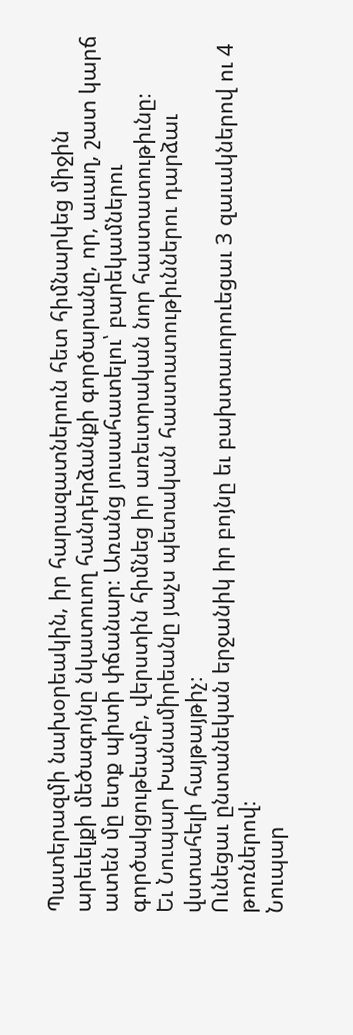Պատերազմի նախօրեակին‚ իր հարազատներուն հետ հիմնարկեց միջին արեւելքի մեծագոյնը նկատուող հանդերձանքի գործարանը‚ որ, աւաղ, շատ կարճ ատեն մը ետք պիտի փճանար։ Առանց յուսահատելու՝ բարեկամներու գործակցութեամբ‚ վերստին հիմնեց իր առեւտրական նոր հաստատութիւնը։
Եւ Նուպար Խանամիրեանը յաչս պետական հաստատութիւններու դարձաւ վստահելի հայթայթիչ։
Ունեցաւ ընտանեկան երջանիկ իր բոյնը եւ բախտաւորուեցաւ 3 զաւակներով ու 4 թոռներով։
Նուպար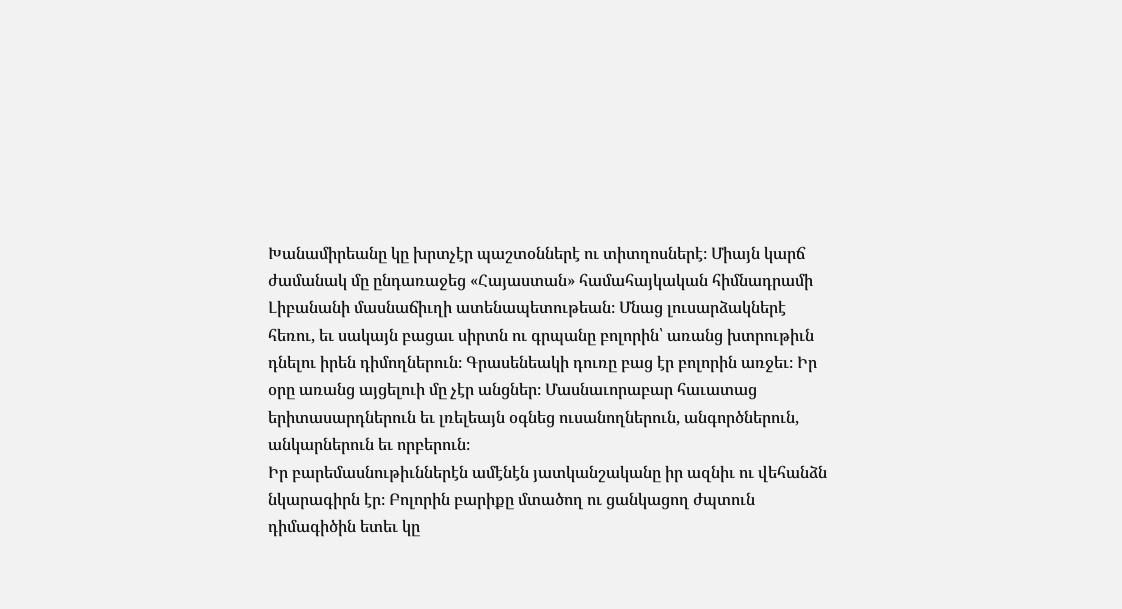Խանամիրեանը կը խրտչէր պաշտօններէ ու տիտղոսներէ։ Միայն կարճ ժամանակ մը ընդառաջեց «Հայաստան» համահայկական հիմնադրամի Լիբանանի մասնաճիւղի ատենապետութեան։ Մնաց լուսարձակներէ հեռու‚ եւ սակայն բացաւ սիրտն ու գրպանը բոլորին՝ առանց խտրութիւն դնելու իրեն դիմողներուն։ Գրասենեակի դուռը բաց էր բոլորին առջեւ։ Իր օրը առանց այցելուի մը չէր անցներ։ Մասնաւորաբար հաւատաց երիտասարդներուն եւ լռելեայն օգնեց ուսանողներուն‚ անգործներուն‚ անկարներուն եւ որբերուն։
Իր բարեմասնութիւններէն ամէնէն յատկանշականը իր ազնիւ ու վեհանձն նկարագիրն էր։ Բոլորին բարիքը մտածող ու ցանկացող ժպտուն դիմագիծին ետեւ կը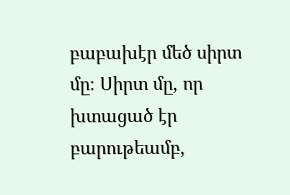բաբախէր մեծ սիրտ մը։ Սիրտ մը‚ որ խտացած էր բարութեամբ‚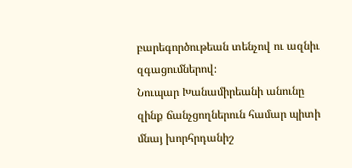բարեգործութեան տենչով ու ազնիւ զգացումներով։
Նուպար Խանամիրեանի անունը զինք ճանչցողներուն համար պիտի մնայ խորհրդանիշ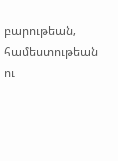բարութեան‚ համեստութեան ու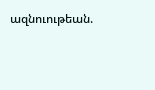ազնուութեան.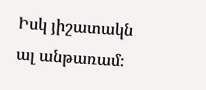Իսկ յիշատակն ալ անթառամ։